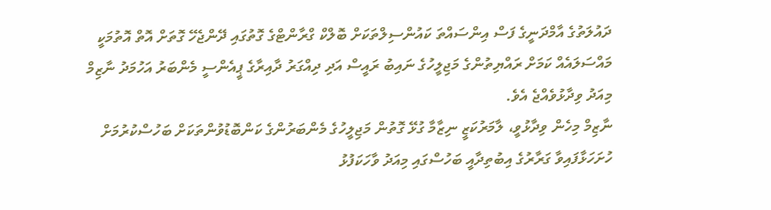ދައުލަތުގެ އާމްދަނީގެ ފަސް އިންސައްތަ ކައުންސިލްތަކަށް ބޮލްކް ގްރާންޓްގެ ގޮތުގައި ދޭންޖެހޭ ގޮތަށް އޮތް އޮތުމަކީ މައްސަލައެއް ކަމަށް ރައްޔިތުންގެ މަޖިލީހުގެ ނައިބު ރައީސް އަދި ދިއްގަރު ދާއިރާގެ ޕީއެންސީ މެންބަރު އަހުމަދު ނާޒިމް މިއަދު ވިދާޅުވެއްޖެ އެވެ.
ނާޒިމް މިހެން ވިދާޅުވީ، ލާމަރުކަޒީ ނިޒާމާ ގުޅޭ ގޮތުން މަޖިލީހުގެ މެންބަރުންގެ ކަންބޮޑުވުންތަކަށް ބަހުސްކުރުމަށް ހުށަހަޅާފައިވާ ގަރާރުގެ އިބުތިދާއީ ބަހުސްގައި މިއަދު ވާހަކަފުޅު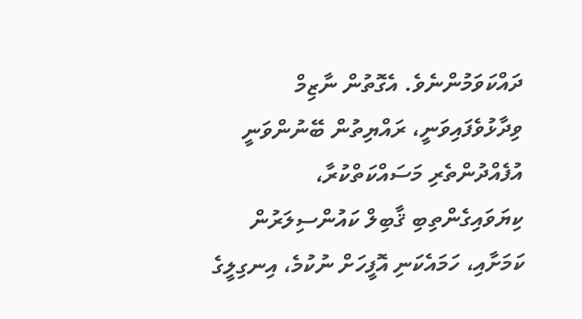ދައްކަވަމުންނެވެ. އެގޮތުން ނާޒިމް ވިދާޅުވެފައިވަނީ، ރައްޔިތުން ބޭނުންވަނީ އުފެއްދުންތެރި މަސައްކަތްކުރާ، ކިޔަވައިގެންތިބި ޤާބިލް ކައުންސިލަރުން ކަމަށާއި، ހަމައެކަނި އޮފީހަށް ނުކުމެ، އިނގިލީގެ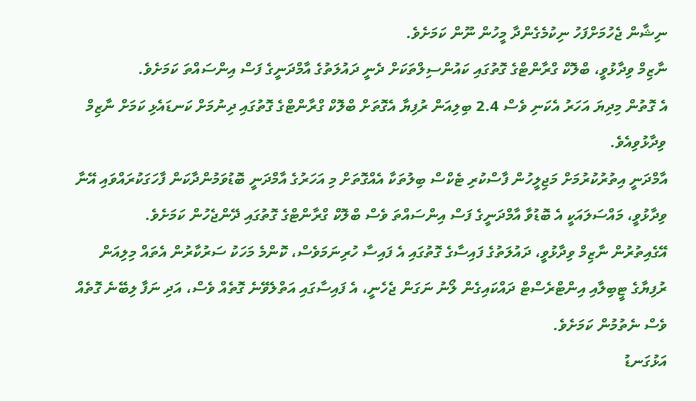ނިޝާން ޖެހުމަށްފަހު ނިކުމެގެންދާ މީހުން ނޫން ކަމަށެވެ.
ނާޒިމް ވިދާޅުވީ، ބްލޮކް ގްރާންޓްގެ ގޮތުގައި ކައުންސިލްތަކަށް ދެނީ ދައުލަތުގެ އާމްދަނީގެ ފަސް އިންސައްތަ ކަމަށެވެ.
އެ ގޮތުން މިދިޔަ އަހަރު އެކަނި ވެސް 2.4 ބިލިއަން ރުފިޔާ އެގޮތަށް ބްލޮކް ގްރާންޓްގެ ގޮތުގައި ދިނުމަށް ކަނޑައެޅި ކަމަށް ނާޒިމް ވިދާޅުވިއެވެ.
އާމްދަނީ އިތުރުކުރުމަށް މަޖިލީހުން ފާސްކުރި ޓެކްސް ބިލުތަކާ އެއްގޮތަށް މި އަހަރުގެ އާމްދަނީ ބޮޑުވަމުންދާކަން ފާހަގަކުރައްވައި އޭނާ ވިދާޅުވީ، މައްސަލައަކީ އެ ބޮޑުވާ އާމްދަނީގެ ފަސް އިންސައްތަ ވެސް ބްލޮކް ގްރާންޓްގެ ގޮތުގައި ދޭންޖެހުން ކަމަށެވެ.
އޭގެއިތުރުން ނާޒިމް ވިދާޅުވީ، ދައުލަތުގެ ފައިސާގެ ގޮތުގައި އެ ފައިސާ ހުރިނަމަވެސް، ކޮންމެ މަހަކު ސަރުކާރުން އެތައް މިލިއަން ރުފިޔާގެ ޓީބިލާއި އިންޓްރެސްޓް ދައްކައިގެން ލޯނު ނަގަން ޖެހެނީ، އެ ފައިސާގައި އަތްލެވޭނެ ގޮތެއް ވެސް، އަދި ނަފާ ލިބޭނެ ގޮތެއް ވެސް ނެތުމުން ކަމަށެވެ.
އަޅުގަނޑު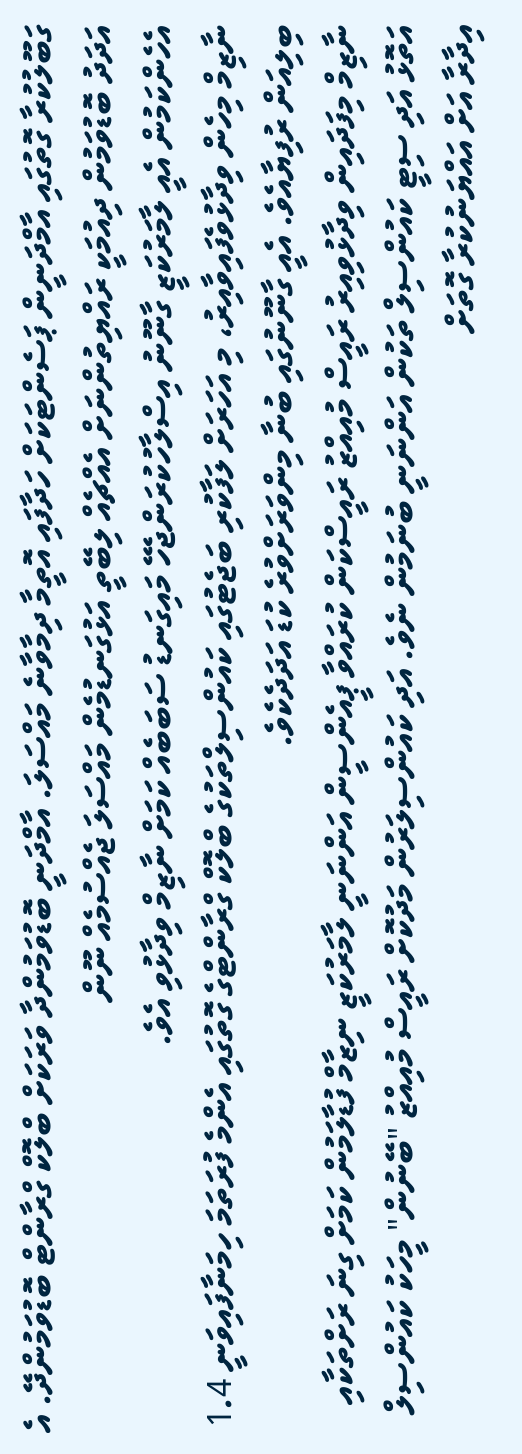ގަބޫލުކުރާ ގޮތުގައި އާމްދަނީން ޕަސެންޓަކަށް ހަދާފައި އޮތީމާ ދިމާވާނެ މައްސަލަ. އާމްދަނީ ބޮޑުވަމުންދާ ވަރަކަށް ބްލޮކް ގްރާންޓް ބޮޑުވަމުންދޭ. އެ އަދަދު ބޮޑުވަމުން ދިއުމަކީ ރައްޔިތުންނަށް އެއްޗެއް ލިބޭތީ އަޅުގަނޑުމެން މައްސަލަ ޖެއްސުމެއް ނޫން
އެހެންކަމުން އެއީ ލާމަރުކަޒީ ގާނޫނު އިސްލާހުކުރަންޖެހޭ މައިގަނޑު ސަބަބެއް ކަމަށް ނާޒިމް ވިދާޅުވި އެވެ.
ނާޒިމް މިހެން ވިދާޅުވެފައިވާއިރު، މި އަހަރަށް ލަފާކުރި ބަޖެޓުގައި ކައުންސިލްތަކުގެ ބްލޮކް ގްރާންޓްގެ ގޮތުގައި އެންމެ ފުރަތަމަ ހިމަނާފައިވަނީ 1.4 ބިލިއަން ރުފިޔާއެވެ. އެއީ ގާނޫނުގައި ބުނާ މިންވަރަށްވުރެ ކުޑަ އަދަދެކެވެ.
ނާޒިމް މިފަދައިން ވިދާޅުވިއިރު ރައީސް މުއިއްޒު ރައީސްކަން ކުރައްވާ ޕީއެންސީން އަންނަނީ ލާމަރުކަޒީ ނިޒާމް ފުޑާލަމުން ކަމަށް ގިނަ ރަށްތަކާއި އަތޮޅު އަދި ސިޓީ ކައުންސިލް ތަކުން އަންނަނީ ބުނަމުން ނެވެ. އަދި ކައުންސިލަރުން މަދުކޮށް ރައީސް މުއިއްޒު "ބޭނުން" މީހަކު ކައުންސިލް އިދާރާ އަށް އައްޔަނުކުރާ ގޮތަށް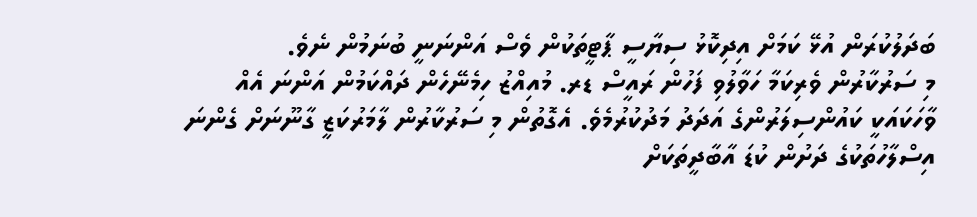ބަދަލުކުރަން އުޅޭ ކަމަށް އިދިކޮޅު ސިޔާސީ ޕާޓީތަކުން ވެސް އަންނަނީ ބުނަމުން ނެވެ.
މި ސަރުކާރުން ވެރިކަމާ ހަވާލުވި ފަހުން ރައީސް ޑރ. މުއިއްޒު ހިމެނޭހެން ދައްކަމުން އަންނަ އެއް ވާހަކައަކީ ކައުންސިލަރުންގެ އަދަދު މަދުކުރުމެވެ. އެގޮތުން މި ސަރުކާރުން ލާމަރުކަޒީ ގާނޫނަށް ގެންނަ އިސްލާހުތަކުގެ ދަށުން ކުޑަ އާބާދީތަކަށް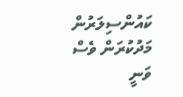ކައުންސިލަރުން މަދުކުރަން ވެސް ވަނީ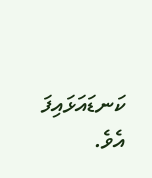ކަނޑައަޅައިފަ އެވެ.